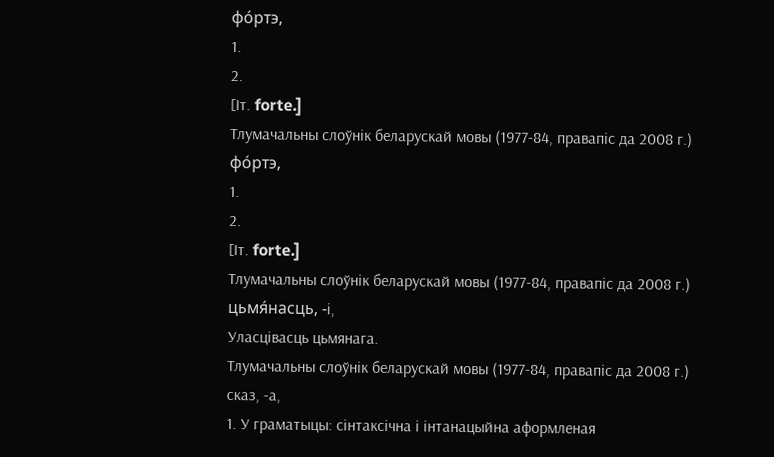фо́ртэ,
1.
2.
[Іт. forte.]
Тлумачальны слоўнік беларускай мовы (1977-84, правапіс да 2008 г.)
фо́ртэ,
1.
2.
[Іт. forte.]
Тлумачальны слоўнік беларускай мовы (1977-84, правапіс да 2008 г.)
цьмя́насць, ‑і,
Уласцівасць цьмянага.
Тлумачальны слоўнік беларускай мовы (1977-84, правапіс да 2008 г.)
сказ, -а,
1. У граматыцы: сінтаксічна і інтанацыйна аформленая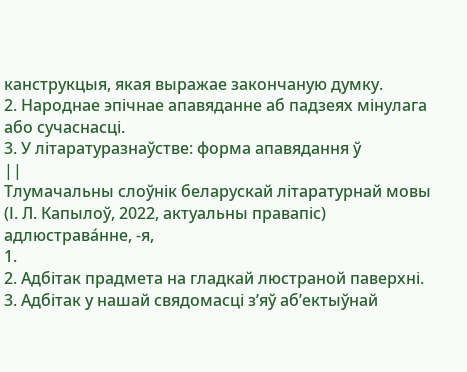канструкцыя, якая выражае закончаную думку.
2. Народнае эпічнае апавяданне аб падзеях мінулага або сучаснасці.
3. У літаратуразнаўстве: форма апавядання ў
||
Тлумачальны слоўнік беларускай літаратурнай мовы (І. Л. Капылоў, 2022, актуальны правапіс)
адлюстрава́нне, -я,
1.
2. Адбітак прадмета на гладкай люстраной паверхні.
3. Адбітак у нашай свядомасці з’яў аб’ектыўнай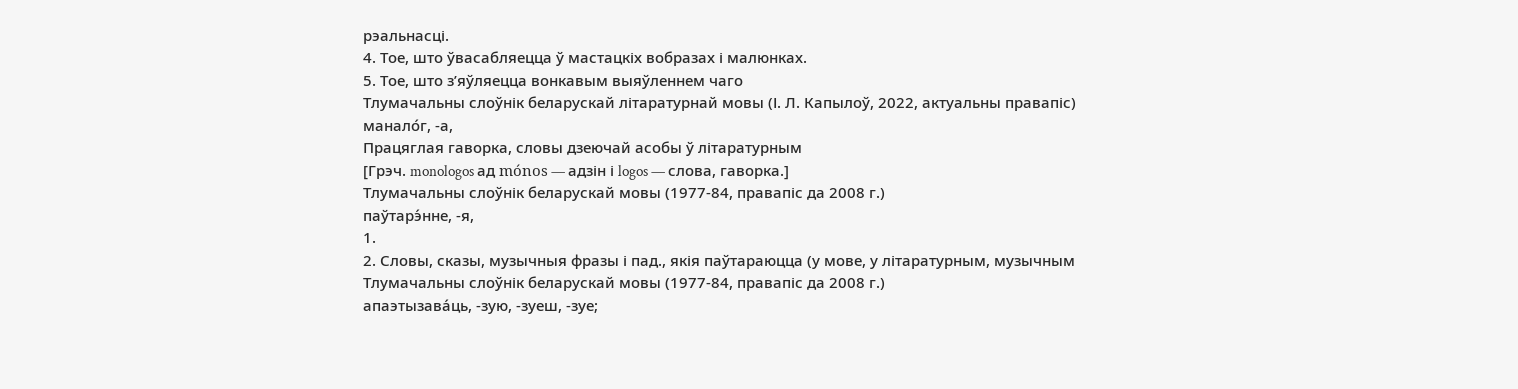рэальнасці.
4. Тое, што ўвасабляецца ў мастацкіх вобразах і малюнках.
5. Тое, што з’яўляецца вонкавым выяўленнем чаго
Тлумачальны слоўнік беларускай літаратурнай мовы (І. Л. Капылоў, 2022, актуальны правапіс)
манало́г, ‑а,
Працяглая гаворка, словы дзеючай асобы ў літаратурным
[Грэч. monologos ад mónos — адзін і logos — слова, гаворка.]
Тлумачальны слоўнік беларускай мовы (1977-84, правапіс да 2008 г.)
паўтарэ́нне, ‑я,
1.
2. Словы, сказы, музычныя фразы і пад., якія паўтараюцца (у мове, у літаратурным, музычным
Тлумачальны слоўнік беларускай мовы (1977-84, правапіс да 2008 г.)
апаэтызава́ць, ‑зую, ‑зуеш, ‑зуе;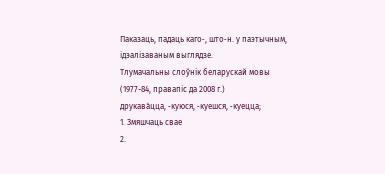Паказаць, падаць каго‑, што‑н. у паэтычным, ідэалізаваным выглядзе.
Тлумачальны слоўнік беларускай мовы (1977-84, правапіс да 2008 г.)
друкава́цца, ‑куюся, ‑куешся, ‑куецца;
1. Змяшчаць свае
2.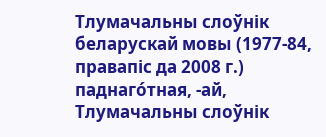Тлумачальны слоўнік беларускай мовы (1977-84, правапіс да 2008 г.)
паднаго́тная, ‑ай,
Тлумачальны слоўнік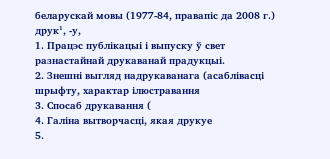беларускай мовы (1977-84, правапіс да 2008 г.)
друк¹, -у,
1. Працэс публікацыі і выпуску ў свет разнастайнай друкаванай прадукцыі.
2. Знешні выгляд надрукаванага (асаблівасці шрыфту, характар ілюстравання
3. Спосаб друкавання (
4. Галіна вытворчасці, якая друкуе
5.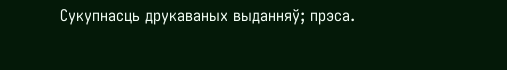Сукупнасць друкаваных выданняў; прэса.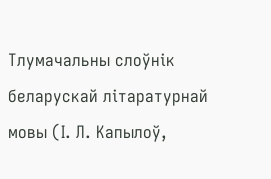Тлумачальны слоўнік беларускай літаратурнай мовы (І. Л. Капылоў,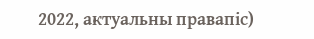2022, актуальны правапіс)